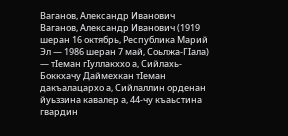Ваганов, Александр Иванович
Ваганов, Александр Иванович (1919 шеран 16 октябрь, Республика Марий Эл — 1986 шеран 7 май, Соьлжа-ГӀала) — тӀеман гӀуллакххо а, Сийлахь-Боккхачу Даймехкан тӀеман дакъалацархо а, Сийлаллин орденан йуьззина кавалер а, 44-чу къаьстина гвардин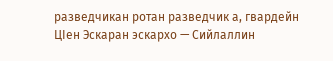разведчикан ротан разведчик а, гвардейн ЦӀен Эскаран эскархо — Сийлаллин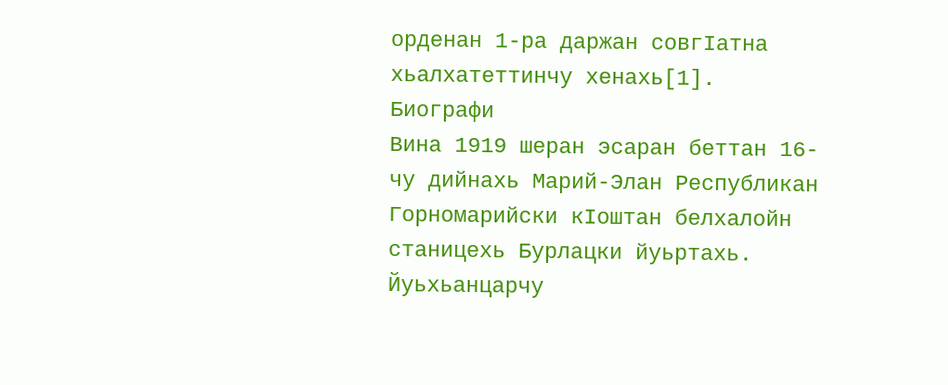орденан 1-ра даржан совгӀатна хьалхатеттинчу хенахь[1].
Биографи
Вина 1919 шеран эсаран беттан 16-чу дийнахь Марий-Элан Республикан Горномарийски кӀоштан белхалойн станицехь Бурлацки йуьртахь. Йуьхьанцарчу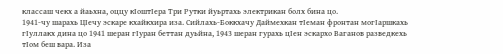классаш чекх а йаьхна, оццу кӀоштӀера Три Рутки йуьртахь электрикан болх бина цо.
1941-чу шарахь ЦӀечу эскаре кхайкхира иза. Сийлахь-Боккхачу Даймехкан тӀеман фронтан могӀаршкахь гӀуллакх дина цо 1941 шеран гӀуран беттан дуьйна, 1943 шеран гурахь цӀен эскархо Ваганов разведкехь тӀом беш вара. Иза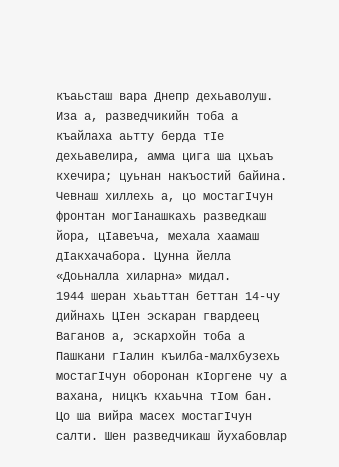къаьсташ вара Днепр дехьаволуш. Иза а, разведчикийн тоба а къайлаха аьтту берда тӀе дехьавелира, амма цига ша цхьаъ кхечира; цуьнан накъостий байина. Чевнаш хиллехь а, цо мостагӀчун фронтан могӀанашкахь разведкаш йора, цӀавеъча, мехала хаамаш дӀакхачабора. Цунна йелла «Доьналла хиларна» мидал.
1944 шеран хьаьттан беттан 14-чу дийнахь ЦӀен эскаран гвардеец Ваганов а, эскархойн тоба а Пашкани гӀалин къилба-малхбузехь мостагӀчун оборонан кӀоргене чу а вахана, ницкъ кхаьчна тӀом бан. Цо ша вийра масех мостагӀчун салти. Шен разведчикаш йухабовлар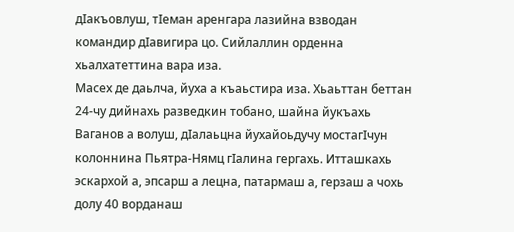дӀакъовлуш, тӀеман аренгара лазийна взводан командир дӀавигира цо. Сийлаллин орденна хьалхатеттина вара иза.
Масех де даьлча, йуха а къаьстира иза. Хьаьттан беттан 24-чу дийнахь разведкин тобано, шайна йукъахь Ваганов а волуш, дӀалаьцна йухайоьдучу мостагӀчун колоннина Пьятра-Нямц гӀалина гергахь. Итташкахь эскархой а, эпсарш а лецна, патармаш а, герзаш а чохь долу 40 ворданаш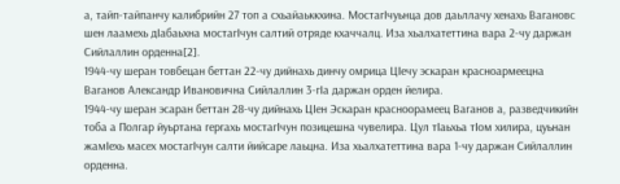а, тайп-тайпанчу калибрийн 27 топ а схьайаьккхина. МостагӀчуьнца дов даьллачу хенахь Вагановс шен лаамехь дӀабаьхна мостагӀчун салтий отряде кхаччалц. Иза хьалхатеттина вара 2-чу даржан Сийлаллин орденна[2].
1944-чу шеран товбецан беттан 22-чу дийнахь динчу омрица ЦӀечу эскаран красноармеецна Ваганов Александр Ивановична Сийлаллин 3-гӀа даржан орден йелира.
1944-чу шеран эсаран беттан 28-чу дийнахь ЦӀен Эскаран красноорамеец Ваганов а, разведчикийн тоба а Полгар йуьртана гергахь мостагӀчун позицешна чувелира. Цул тӀаьхьа тӀом хилира, цуьнан жамӀехь масех мостагӀчун салти йийсаре лаьцна. Иза хьалхатеттина вара 1-чу даржан Сийлаллин орденна.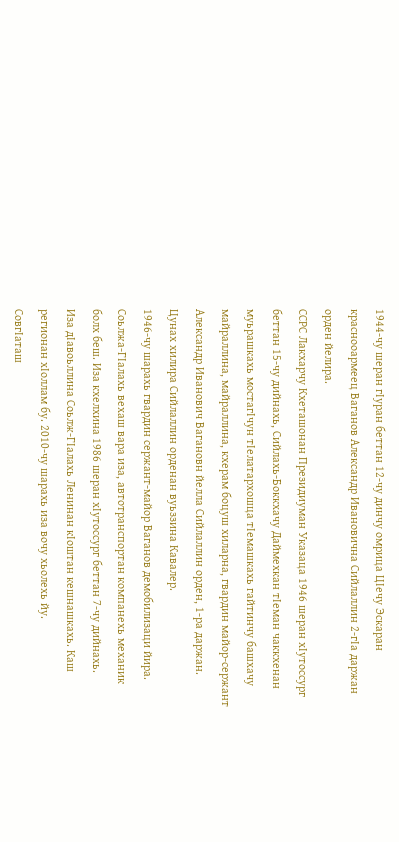1944-чу шеран гӀуран беттан 12-чу динчу омрица ЦӀечу Эскаран краснооармеец Ваганов Александр Ивановична Сийлаллин 2-гӀа даржан орден йелира.
ССРС Лакхарчу Кхеташонан Президиуман Указаца 1946 шеран хӀутоссург беттан 15-чу дийнахь, Сийлахь-Боккхачу Даймехкан тӀеман чаккхенан муьрашкахь мостагӀчун тӀелатархошца тӀемашкахь гайтинчу башхачу майраллина, майраллина, кхерам боцуш хиларна, гвардин майор-сержант Александр Иванович Вагановн йелла Сийлаллин орден, 1-ра даржан. Цунах хилира Сийлаллин орденан вуьззина Кавалер.
1946-чу шарахь гвардин сержант-майор Ваганов демобилизаци йира. Соьлжа-ГӀалахь вехаш вара иза, автотранспортан компанехь механик болх беш. Иза кхелхина 1986 шеран хӀутоссург беттан 7-чу дийнахь.
Иза дӀавоьллина Соьлж-ГӀалахь Ленинан кӀоштан кешнашкахь. Каш регионан хӀоллам бу. 2010-чу шарахь иза вочу хьолехь йу.
СовгӀаташ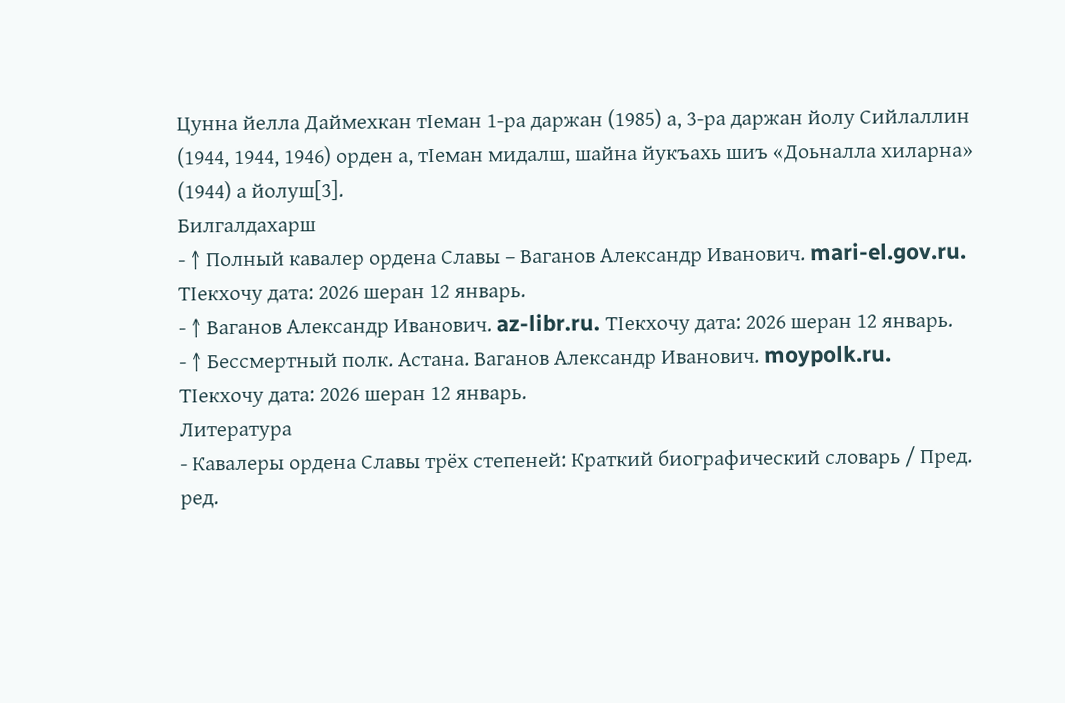Цунна йелла Даймехкан тӀеман 1-ра даржан (1985) а, 3-ра даржан йолу Сийлаллин (1944, 1944, 1946) орден а, тӀеман мидалш, шайна йукъахь шиъ «Доьналла хиларна» (1944) а йолуш[3].
Билгалдахарш
- ↑ Полный кавалер ордена Славы – Ваганов Александр Иванович. mari-el.gov.ru. ТӀекхочу дата: 2026 шеран 12 январь.
- ↑ Ваганов Александр Иванович. az-libr.ru. ТӀекхочу дата: 2026 шеран 12 январь.
- ↑ Бессмертный полк. Астана. Ваганов Александр Иванович. moypolk.ru. ТӀекхочу дата: 2026 шеран 12 январь.
Литература
- Кавалеры ордена Славы трёх степеней: Краткий биографический словарь / Пред. ред.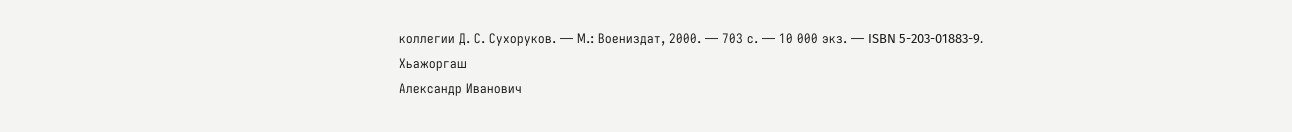коллегии Д. С. Сухоруков. — М.: Воениздат, 2000. — 703 с. — 10 000 экз. — ISBN 5-203-01883-9.
Хьажоргаш
Александр Иванович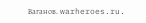Ваганов. warheroes.ru.